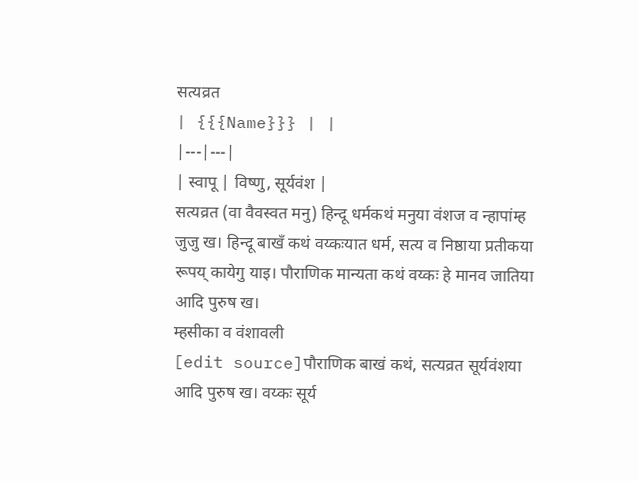सत्यव्रत
| {{{Name}}} | |
|---|---|
| स्वापू | विष्णु, सूर्यवंश |
सत्यव्रत (वा वैवस्वत मनु) हिन्दू धर्मकथं मनुया वंशज व न्हापांम्ह जुजु ख। हिन्दू बाखँ कथं वय्कःयात धर्म, सत्य व निष्ठाया प्रतीकया रूपय् कायेगु याइ। पौराणिक मान्यता कथं वय्कः हे मानव जातिया आदि पुरुष ख।
म्हसीका व वंशावली
[edit source]पौराणिक बाखं कथं, सत्यव्रत सूर्यवंशया आदि पुरुष ख। वय्कः सूर्य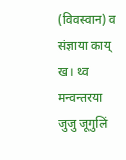(विवस्वान) व संज्ञाया काय् ख। थ्व मन्वन्तरया जुजु जूगुलिं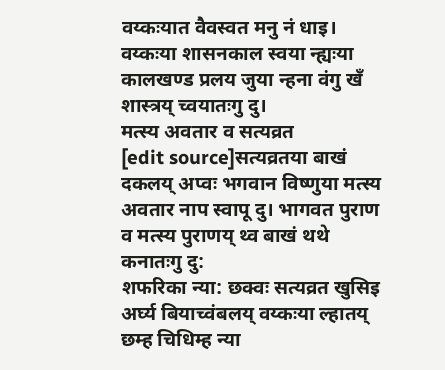वय्कःयात वैवस्वत मनु नं धाइ। वय्कःया शासनकाल स्वया न्ह्यःया कालखण्ड प्रलय जुया न्हना वंगु खँ शास्त्रय् च्वयातःगु दु।
मत्स्य अवतार व सत्यव्रत
[edit source]सत्यव्रतया बाखं दकलय् अप्वः भगवान विष्णुया मत्स्य अवतार नाप स्वापू दु। भागवत पुराण व मत्स्य पुराणय् थ्व बाखं थथे कनातःगु दु:
शफरिका न्या: छक्वः सत्यव्रत खुसिइ अर्घ्य बियाच्वंबलय् वय्कःया ल्हातय् छम्ह चिधिम्ह न्या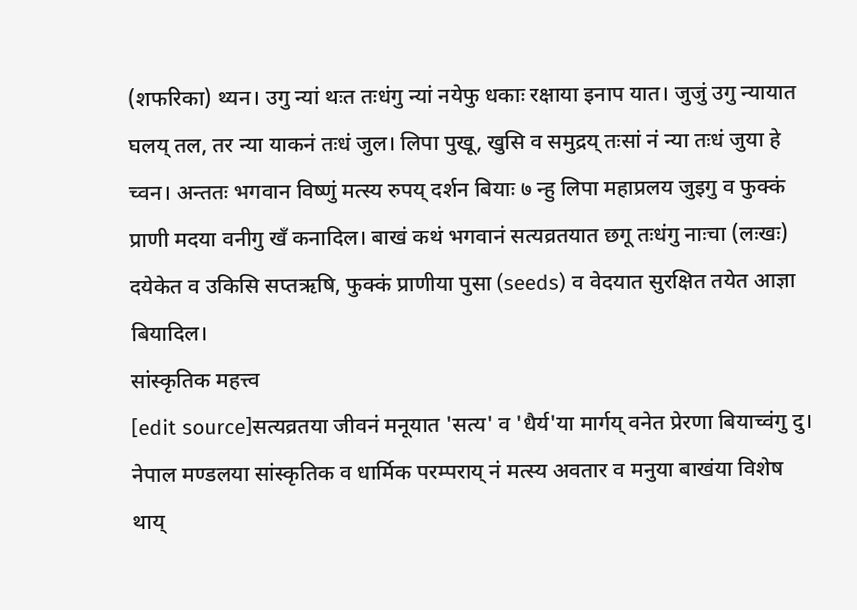(शफरिका) थ्यन। उगु न्यां थःत तःधंगु न्यां नयेफु धकाः रक्षाया इनाप यात। जुजुं उगु न्यायात घलय् तल, तर न्या याकनं तःधं जुल। लिपा पुखू, खुसि व समुद्रय् तःसां नं न्या तःधं जुया हे च्वन। अन्ततः भगवान विष्णुं मत्स्य रुपय् दर्शन बियाः ७ न्हु लिपा महाप्रलय जुइगु व फुक्कं प्राणी मदया वनीगु खँ कनादिल। बाखं कथं भगवानं सत्यव्रतयात छगू तःधंगु नाःचा (लःखः) दयेकेत व उकिसि सप्तऋषि, फुक्कं प्राणीया पुसा (seeds) व वेदयात सुरक्षित तयेत आज्ञा बियादिल।
सांस्कृतिक महत्त्व
[edit source]सत्यव्रतया जीवनं मनूयात 'सत्य' व 'धैर्य'या मार्गय् वनेत प्रेरणा बियाच्वंगु दु। नेपाल मण्डलया सांस्कृतिक व धार्मिक परम्पराय् नं मत्स्य अवतार व मनुया बाखंया विशेष थाय्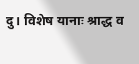दु। विशेष यानाः श्राद्ध व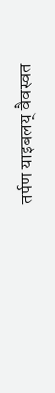तर्पण याइबलय् वैवस्वत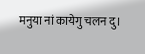मनुया नां कायेगु चलन दु।